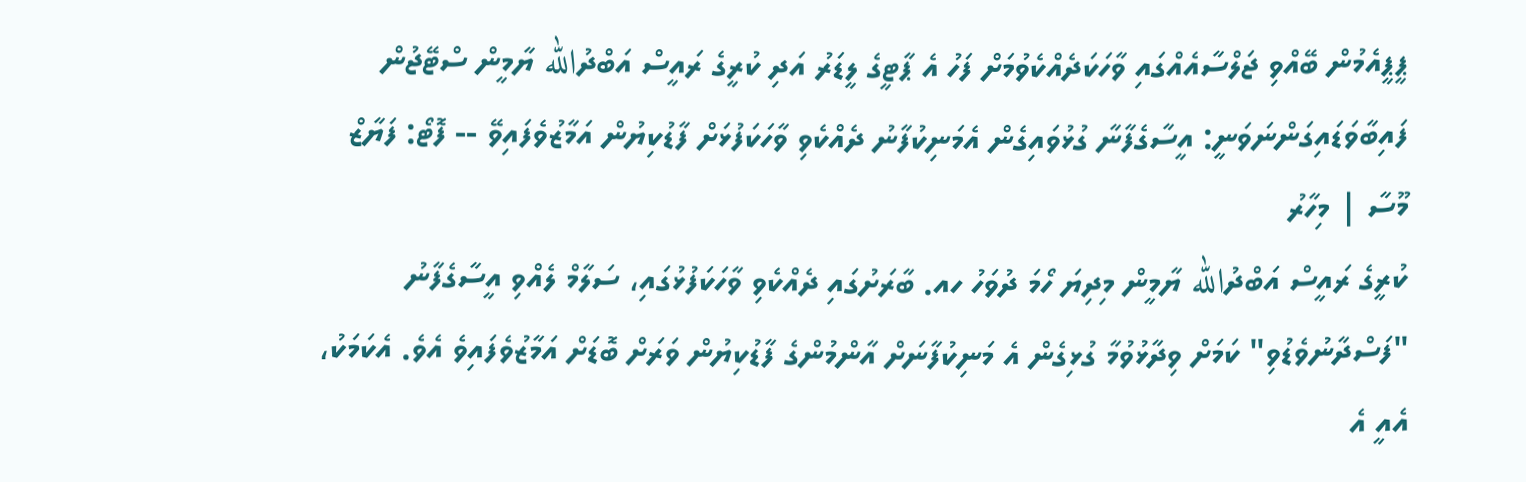ޕީޕީއެމުން ބޭއްވި ޖަލްސާއެއްގައި ވާހަކަދެއްކެވުމަށް ފަހު އެ ޕާޓީގެ ލީޑަރު އަދި ކުރީގެ ރައީސް އަބްދުالله ޔާމީން ސްޓޭޖުން ފައިބާވަޑައިގަންނަވަނީ: އީސާގެފާނާ ގުޅުވައިގެން އެމަނިކުފާނު ދެއްކެވި ވާހަކަފުޅަށް ފާޑުކިޔުން އަމާޒުވެފައިވޭ -- ފޮޓޯ: ފަޔާޒް މޫސާ | މިހާރު
ކުރީގެ ރައީސް އަބްދުالله ޔާމީން މިދިޔަ ހޯމަ ދުވަހު ހއ. ބާރަށުގައި ދެއްކެވި ވާހަކަފުޅުގައި، ސަލާމް ލެއްވި އީސާގެފާނު "ފަސްދާނުވެޑުވި" ކަމަށް ވިދާޅުވުމާ ގުޅިގެން އެ މަނިކުފާނަށް އާންމުންގެ ފާޑުކިޔުން ވަރަށް ބޮޑަށް އަމާޒުވެފައިވެ އެވެ. އެކަމަކު، އެއީ އެ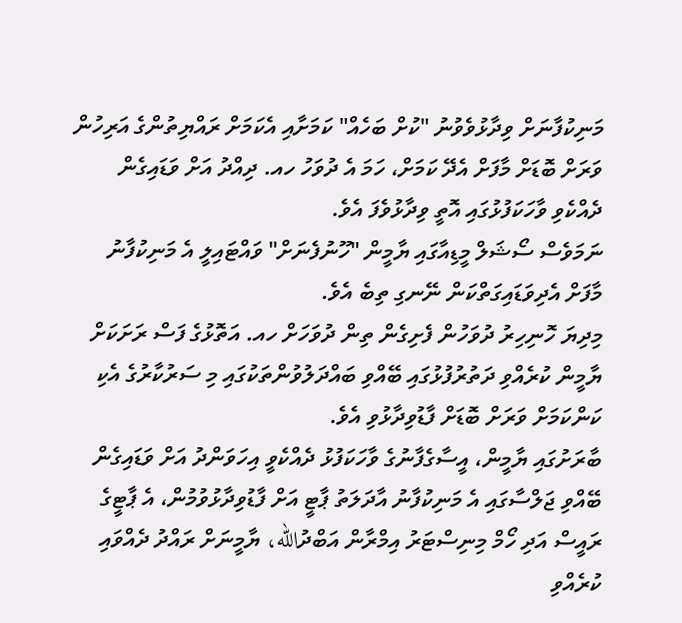މަނިކުފާނަށް ވިދާޅުވެވުނު "ކުށް ބަހެއް" ކަމަށާއި އެކަމަށް ރައްޔިތުންގެ އަރިހުން ވަރަށް ބޮޑަށް މާފަށް އެދޭ ކަމަށް، ހަމަ އެ ދުވަހު ހއ. ދިއްދު އަށް ވަޑައިގެން ދެއްކެވި ވާހަކަފުޅުގައި އޮތީ ވިދާޅުވެފަ އެވެ.
ނަމަވެސް ސޯޝަލް މީޑިއާގައި ޔާމީން "ހޫނުފެނަށް" ވައްޓައިލީ އެ މަނިކުފާނު މާފަށް އެދިވަޑައިގަތްކަން ނޭނގި ތިބެ އެވެ.
މިދިޔަ ހޮނިހިރު ދުވަހުން ފެށިގެން ތިން ދުވަހަށް ހއ. އަތޮޅުގެ ފަސް ރަށަކަށް ޔާމީން ކުރެއްވި ދަތުރުފުޅުގައި ބޭއްވި ބައްދަލުވުންތަކުގައި މި ސަރުކާރުގެ އެކި ކަންކަމަށް ވަރަށް ބޮޑަށް ފާޑުވިދާޅުވި އެވެ.
ބާރަށުގައި ޔާމީން، އީސާގެފާނުގެ ވާހަކަފުޅު ދެއްކެވީ އިހަވަންދު އަށް ވަޑައިގެން ބޭއްވި ޖަލްސާގައި އެ މަނިކުފާނު އާދަލަތު ޕާޓީ އަށް ފާޑުވިދާޅުވުމުން، އެ ޕާޓީގެ ރައީސް އަދި ހޯމް މިނިސްޓަރު އިމްރާން އަބްދުالله، ޔާމީނަށް ރައްދު ދެއްވައި ކުރެއްވި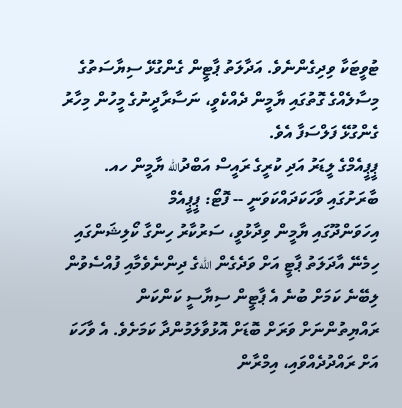ޓުވީޓަކާ ވިދިގެންނެވެ. އަދާލަތު ޕާޓީން ގެންގުޅޭ ސިޔާސަތުގެ މިސާލެއްގެ ގޮތުގައި ޔާމީން ދެއްކެވީ، ނަސާރާދީނުގެ މީހުން މިހާރު ގެންގުޅޭ ފަލްސަފާ އެވެ.
ޕީޕީއެމްގެ ލީޑަރު އަދި ކުރީގެ ރައީސް އަބްދުالله ޔާމީން ހއ. ބާރަށުގައި ވާހަކަދައްކަވަނީ -- ފޮޓޯ: ޕީޕީއެމް
އިހަވަންދޫގައި ޔާމީން ވިދާޅުވީ، ސަރުކާރު ހިންގާ ކޯލިޝަންގައި ހިމެނޭ އާދަލަތު ޕާޓީ އަށް ވަދެގެން اللهގެ ދިންނެވެމާއި ފުއްސެވުން ލިބޭނެ ކަމަށް ބުނެ އެ ޕާޓީން ސިޔާސީ ކަންކަން ރައްޔިތުންނަށް ވަރަށް ބޮޑަށް އޮޅުވާލަމުންދާ ކަމަށެވެ. އެ ވާހަކަ އަށް ރައްދުދެއްވައި، އިމްރާން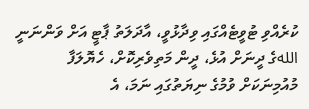ކުރެއްވި ޓުވީޓެއްގައި ވިދާޅުވީ، އާދަލަތު ޕާޓީ އަށް ވަންނަނީ اللهގެ ދީނަށް އުޅެ، ދީން މަތިވެރިކޮށް، ހެޔޮލަފާ މުއުމިނަކަށް ވުމުގެ ނިޔަތުގައި ނަމަ، އެ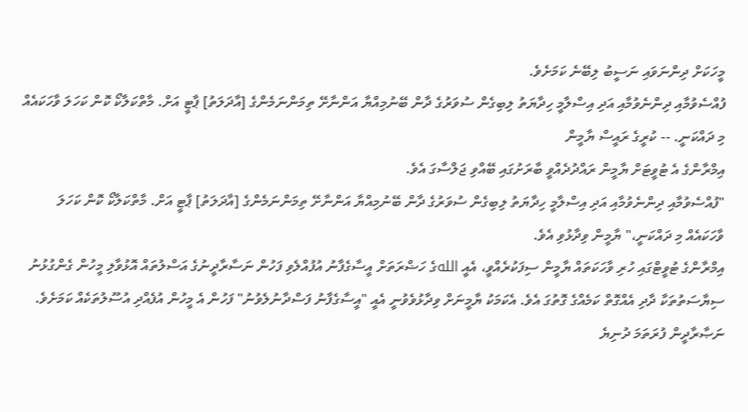މީހަކަށް ދިންނަވައި ނަސީބު ލިބޭނެ ކަމަށެވެ.
ފުއްސެވުމާއި ދިންނެވުމާއި އަދި އިސްލާމީ ހިދާޔަތު ލިބިގެން ސުވަރުގެ ދާން ބޭނުމިއްޔާ އަންނާށޭ ތިމަންނަމެންގެ [އާދަލަތު] ޕާޓީ އަށް. މާތްކަލާކޯ ކޮން ކަހަލަ ވާހަކައެއް މި ދައްކަނީ. -- ކުރީގެ ރައީސް ޔާމީން
އިމްރާންގެ އެ ޓުވީޓަށް ޔާމީން ރައްދުދެއްވީ ބާރަށުގައި ބޭއްވި ޖަލްސާގަ އެވެ.
"ފުއްސެވުމާއި ދިންނެވުމާއި އަދި އިސްލާމީ ހިދާޔަތު ލިބިގެން ސުވަރުގެ ދާން ބޭނުމިއްޔާ އަންނާށޭ ތިމަންނަމެންގެ [އާދަލަތު] ޕާޓީ އަށް. މާތްކަލާކޯ ކޮން ކަހަލަ ވާހަކައެއް މި ދައްކަނީ،" ޔާމީން ވިދާޅުވި އެވެ.
އިމްރާންގެ ޓުވީޓްގައި ހުރި ވާހަކަތައް ޔާމީން ސިފަކުރެއްވީ، އެއީ اللهގެ ހަޟްރަތަށް އީސާގެފާނު އުފުއްލެވި ފަހުން ނަސާރާދީނުގެ އަސްލުތައް އޮޅުވާލި މީހުން ގެންގުޅުނު ސިޔާސަތުތަކާ ދާދި އެއްގޮތް ކަމެއްގެ ގޮތުގަ އެވެ. އެކަމަކު ޔާމީނަށް ވިދާޅުވެވުނީ އެއީ "އީސާގެފާނު ފަސްދާނުލެވުނު" ފަހުން އެ މީހުން އުފެއްދި އުސޫލުތަކެއް ކަމަށެވެ.
ނަޞާރާދީން ފުރަތަމަ ދުނިޔެ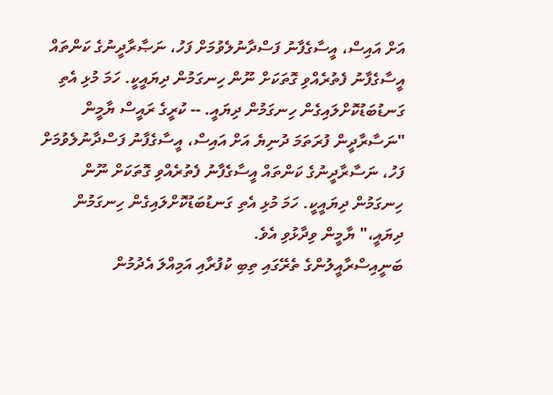އަށް އައިސް، އީސާގެފާނު ފަސްދާނުލެވުމަށް ފަހު، ނަޞާރާދީނުގެ ކަންތައް އީސާގެފާނު ފެތުރެއްވި ގޮތަކަށް ނޫން ހިނގަމުން ދިޔައީކީ. ހަމަ މުޅި އެތި ގަނޑުބަޑުކޮށްލައިގެން ހިނގަމުން ދިޔައީ. -- ކުރީގެ ރައީސް ޔާމީން
"ނަސާރާދީން ފުރަތަމަ ދުނިޔެ އަށް އައިސް، އީސާގެފާނު ފަސްދާނުލެވުމަށް ފަހު، ނަސާރާދީނުގެ ކަންތައް އީސާގެފާނު ފެތުރެއްވި ގޮތަކަށް ނޫން ހިނގަމުން ދިޔައީކީ. ހަމަ މުޅި އެތި ގަނޑުބަޑުކޮށްލައިގެން ހިނގަމުން ދިޔައީ،" ޔާމީން ވިދާޅުވި އެވެ.
ބަނީއިސްރާއީލުންގެ ތެރޭގައި ތިބި ކުފުރާއި އަމިއްލަ އެދުމުން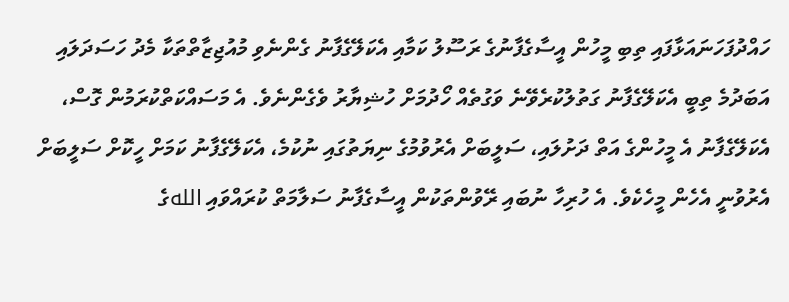ހައްދުފަހަނައަޅާފައި ތިބި މީހުން އީސާގެފާނުގެ ރަސޫލު ކަމާއި އެކަލޭގެފާނު ގެންނެވި މުއުޖިޒާތްތަކާ މެދު ހަސަދަލައި އަބަދުމެ ތިބީ އެކަލޭގެފާނު ގަތުލުކުރެވޭނެ ވަގުތެއް ހޯދުމަށް ހުޝިޔާރު ވެގެންނެވެ. އެ މަސައްކަތްކުރަމުން ގޮސް، އެކަލޭގެފާނު އެ މީހުންގެ އަތް ދަށުލައި، ސަލީބަށް އެރުވުމުގެ ނިޔަތުގައި ނުކުމެ، އެކަލޭގެފާނު ކަމަށް ހީކޮށް ސަލީބަށް އެރުވުނީ އެހެން މީހެކެވެ. އެ ހުރިހާ ނުބައި ރޭވުންތަކުން އީސާގެފާނު ސަލާމަތް ކުރައްވައި اللهގެ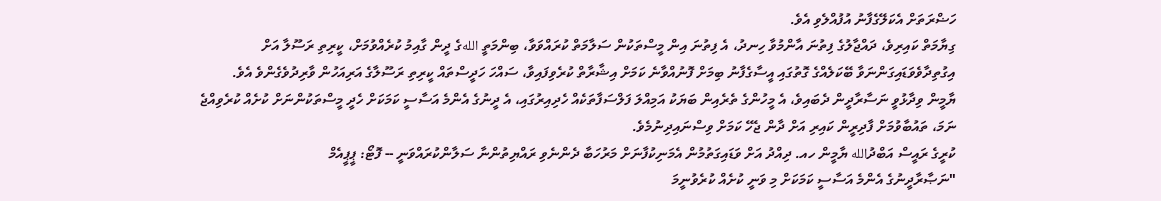ހަޟްރަތަށް އެކަލޭގެފާނު އުފުއްލެވި އެވެ.
ގިޔާމަތް ކައިރިވެ، ދައްޖާލުގެ ފިތުނަ އާންމުވާ ހިނދު، އެ ފިތުނަ އިން މީސްތަކުން ސަލާމަތް ކުރައްވަވާ، ބިންމަތީ اللهގެ ދީން ގާއިމު ކުރެއްވުމަށް، ކީރިތި ރަސޫލާ އަށް އިގުތިދާވެވަޑައިގަންނަވާ ބޭކަލެއްގެ ގޮތުގައި އީސާގެފާނު ބިމަށް ފޮނުއްވާނެ ކަމަށް އިޝާރާތް ކުރެވިފައިވާ، ސައްހަ ހަދީސްތައް ކީރިތި ރަސޫލާގެ އަރިއަހުން ވާރިދުވެގެންވެ އެވެ.
ޔާމީން ވިދާޅުވީ ނަސާރާދީން ދެބައިވެ، އެ މީހުންގެ ތެރެއިން ބަޔަކު އަމިއްލަ ފަލްސަފާތަކެއް ހެދިއިރުގައި، އެ ދީނުގެ އެންމެ އަސާސީ ކަމަކަށް ހެދީ މީސްތަކުންނަށް ކުށެއް ކުރެވިއްޖެ ނަމަ، ތައުބާވުމަށް ފާދިރީން ކައިރި އަށް ދާން ޖެހޭ ކަމަށް ވިސްނައިދިނުމެވެ.
ކުރީގެ ރައީސް އަބްދުالله ޔާމީން ހއ. ދިއްދު އަށް ވަޑައިގަތުމުން އެމަނިކުފާނަށް މަރުހަބާ ދެންނެވި ރައްޔިތުންނާ ސަލާންކުރައްވަނީ -- ފޮޓޯ: ޕީޕީއެމް
"ނަޞާރާދީނުގެ އެންމެ އަސާސީ ކަމަކަށް މި ވަނީ ކުށެއް ކުރެވުނީމަ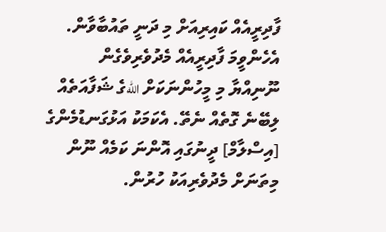ފާދިރީއެއް ކައިރިއަށް މި ދަނީ ތައުބާވާން. އެހެންވީމަ ފާދިރީއެއް މެދުވެރިވެގެން ނޫނިއްޔާ މި މީހުންނަކަށް اللهގެ ޝަފާއަތެއް ލިބޭނެ ގޮތެއް ނެތޭ. އެކަމަކު އަޅުގަނޑުމެންގެ [އިސްލާމް] ދީނުގައި އޮންނަ ކަމެއް ނޫން މިތަނަށް މެދުވެރިއަކު ހުރުން.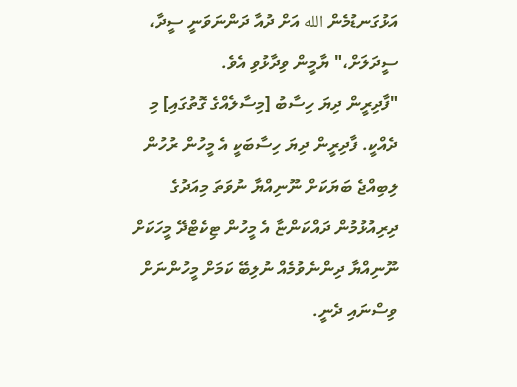އަޅުގަނޑުމެން الله އަށް ދުއާ ދަންނަވަނީ ސީދާ، ސީދަލަށް،" ޔާމީން ވިދާޅުވި އެވެ.
"ފާދިރީން ދިޔަ ހިސާބު [މިސާލެއްގެ ގޮތުގައި] މި ދެއްކީ. ފާދިރީން ދިޔަ ހިސާބަކީ އެ މީހުން ރުހުން ލިބިއްޖެ ބަޔަކަށް ނޫނިއްޔާ ނުވަތަ މިއަދުގެ ދިރިއުޅުމުން ދައްކަންޏާ އެ މީހުން ޓިކެޓްދޭ މީހަކަށް ނޫނިއްޔާ ދިންނެވުމެއް ނުލިބޭ ކަމަށް މީހުންނަށް ވިސްނައި ދެނީ.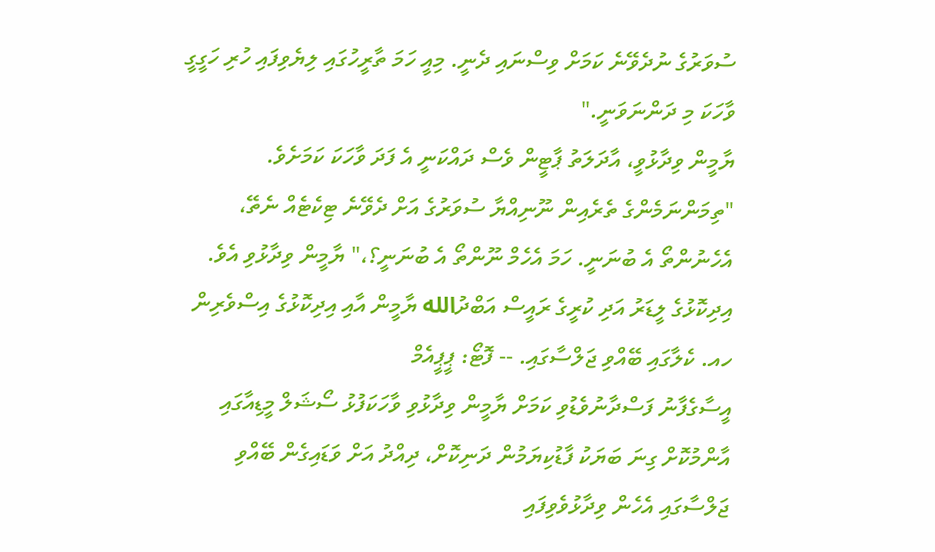ސުވަރުގެ ނުދެވޭނެ ކަމަށް ވިސްނައި ދެނީ. މިއީ ހަމަ ތާރީހުގައި ލިޔެވިފައި ހުރި ހަގީގީ ވާހަކަ މި ދަންނަވަނީ."
ޔާމީން ވިދާޅުވީ، އާދަލަތު ޕާޓީން ވެސް ދައްކަނީ އެ ފަދަ ވާހަކަ ކަމަށެވެ.
"ތިމަންނަމެންގެ ތެރެއިން ނޫނިއްޔާ ސުވަރުގެ އަށް ދެވޭނެ ޓިކެޓެއް ނެތޭ، އެހެނުންތޯ އެ ބުނަނީ. ހަމަ އެހެމް ނޫންތޯ އެ ބުނަނީ؟،" ޔާމީން ވިދާޅުވި އެވެ.
އިދިކޮޅުގެ ލީޑަރު އަދި ކުރީގެ ރައީސް އަބްދުالله ޔާމީން އާއި އިދިކޮޅުގެ އިސްވެރިން ހއ. ކެލާގައި ބޭއްވި ޖަލްސާގައި. -- ފޮޓޯ: ޕީޕީއެމް
އީސާގެފާނު ފަސްދާނުވެޑުވި ކަމަށް ޔާމީން ވިދާޅުވި ވާހަކަފުޅު ސޯޝަލް މީޑިއާގައި އާންމުކޮށް ގިނަ ބަޔަކު ފާޑުކިޔަމުން ދަނިކޮށް، ދިއްދު އަށް ވަޑައިގެން ބޭއްވި ޖަލްސާގައި އެހެން ވިދާޅުވެވިފައި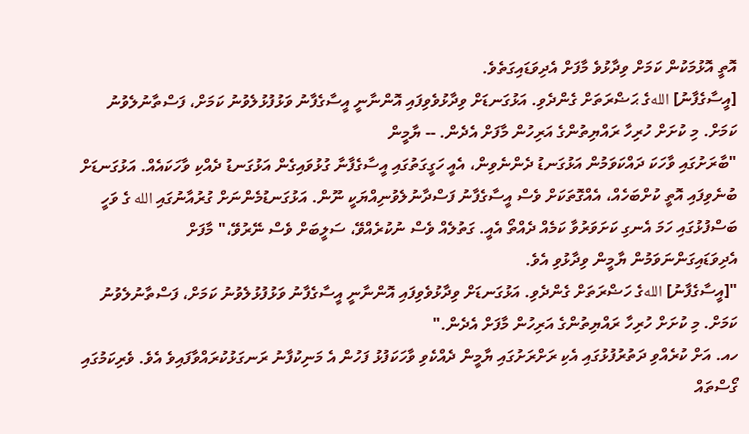އޮތީ އޮޅުމަކުން ކަމަށް ވިދާޅުވެ މާފަށް އެދިވަޑައިގަތެވެ.
[އީސާގެފާނު] اللهގެ ޙަޟްރަތަށް ގެންދެވި. އަޅުގަނޑަށް ވިދާޅުވެވިފައި އޮންނާނީ އީސާގެފާނު ވަޅުފުޅުލެވުނު ކަމަށް، ފަސްތާނުލެވުނު ކަމަށް. މި ކުށަށް ހުރިހާ ރައްޔިތުންގެ އަރިހުން މާފަށް އެދެން. -- ޔާމީން
"ބާރަށުގައި ވާހަކަ ދައްކަވަމުން އަޅުގަނޑު ދެންނެވިން، އެއީ ހަގީގަތުގައި އީސާގެފާނާ ގުޅުވައިގެން އަޅުގަނޑު ދެއްކި ވާހަކައެއް. އަޅުގަނޑަށް ބުނެވިފައި އޮތީ ކުށްބަހެއް، އެއްގޮތަކަށް ވެސް އީސާގެފާނު ފަސްދާނުލެވުނިއްޔަކީ ނޫން. އަޅުގަނޑުމެންނަށް ގުރުއާނުގައި الله ގެ ވަހީ ބަސްފުޅުގައި ހަމަ އެނގި ކަށަވަރުވާ ކަމެއް ދެއްތޯ އެއީ. ގަތުލެއް ވެސް ނުކުރެއްވޭ، ސަލީބަށް ވެސް ނޭރުވޭ،" މާފަށް އެދިވަޑައިގަންނަވަމުން ޔާމީން ވިދާޅުވި އެވެ.
"[އީސާގެފާނު] اللهގެ ހަޟްރަތަށް ގެންދެވި. އަޅުގަނޑަށް ވިދާޅުވެވިފައި އޮންނާނީ އީސާގެފާނު ވަޅުފުޅުލެވުނު ކަމަށް، ފަސްތާނުލެވުނު ކަމަށް. މި ކުށަށް ހުރިހާ ރައްޔިތުންގެ އަރިހުން މާފަށް އެދެން."
ހއ. އަށް ކުރެއްވި ދަތުރުފުޅުގައި އެކި ރަށްރަށުގައި ޔާމީން ދެއްކެވި ވާހަކަފުޅު ފަހުން އެ މަނިކުފާނު ރަނގަޅުކުރައްވާފައިވެ އެވެ. ވެރިކަމުގައި ގޯސްތައް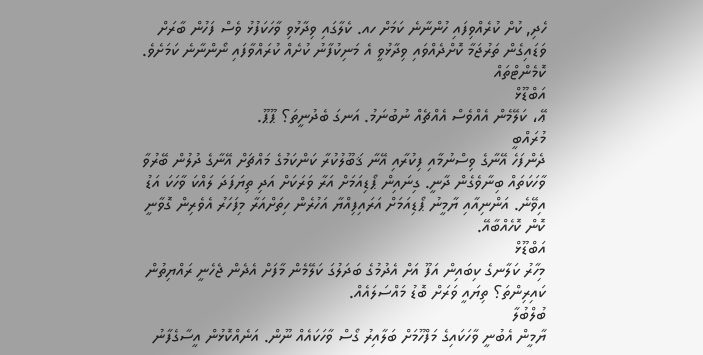ހެދި, ކުށް ކުރެއްވިފައި ހުންނާނެ ކަމަށް ހއ. ކެލާގައި ވިދާޅުވި ވާހަކަފުޅު ވެސް ފަހުން ބާރަށް ވަޑައިގެން ތަރުޖަމާ ކޮށްދެއްވައި ވިދާޅުވީ އެ މަނިކުފާނު ކުށެއް ކުރައްވާފައި ނޯންނާނެ ކަމަށެވެ.
ކޮމެންޓްތައް
އަބްޑޫޅް
ޢޭ، ކަލޭމެން އެއްވެސް އެއްޗެއް ނުބުނަމު. އަނގަ ބެދުނީތަ؟ ޕޫޕޫ.
މުރައްބީ
ދެންފަހެ އޭނާގެ ވިސްނުމާއި ފިކުރާއި އޭނާ ޤަބޫލުކުރާ ކަންކަމުގެ މައްޗަށް އޭނާގެ ދުލުން ބޭރުވާ ވާހަކަތައް ބިނާވެގެން ދާނީ. ގިނައިން ޕޯޑިއަމަށް އަރާ ވަރަކަށް އަދި ތިޔަފަދަ ލައްކަ ވާހަކަ އަޑު އިވޭނެ. އަންނިއާއި ޔާމީނު ޕޯޑިއަމަށް އަރައިފިއްޔާ އަހުރެން ހިތަށްއަރާ މިފަހަރު އެވެރިން ގޮވާނީ ކޮން ކޮހެއްބާއޭ.
އަބްޑޫޅް
މިހާރު ކަލާނގެ ކިބައިން އަފޫ އަށް އެދުމުގެ ބަދަލުގަ ކަލޭމެން މާފަށް އެދެން ޖެހެނީ ރައްޔިތުން ކައިރިންތަ؟ ތިޔައީ ވަރަށް ބޮޑު މައްސަލައެއް.
ބުލްބުލާ
ޔާމީން އެބުނީ ވާހަކައިގެ މަފްހޫމަށް ބަލާއިރު ގޯސް ވާހަކައެއް ނޫން. އަނެއްކޮޅުން އީސާގެފާނު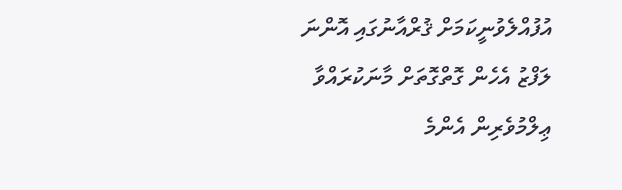އުފުއްލެވުނީކަމަށް ޤުރްއާނުގައި އޮންނަ ލަފްޒު އެހެން ގޮތްގޮތަށް މާނަކުރައްވާ ޢިލްމުވެރިން އެންމެ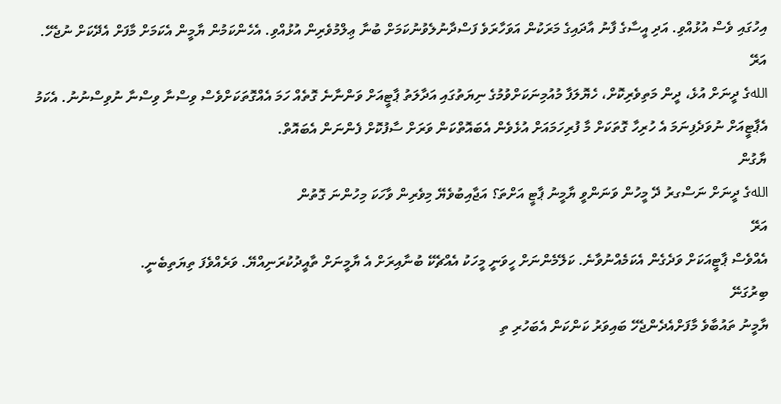އިހުގައި ވެސް އުޅުއްވި. އަދި އީސާގެ ފާނު އާދައިގެ މަރަކުން އަވަހާރަވެ ފަސްދާނުލެވުނުކަމަށް ބުނާ ޢިލްމުވެރިން އުޅުއްވި. އެހެންކަމުން ޔާމީން އެކަމަށް މާފަށް އެދޭކަށް ނުޖެހޭ.
އަރޭ
اللهގެ ދީނަށް އުޅެ، ދީން މަތިވެރިކޮށް، ހެޔޮލަފާ މުއުމިނަކަށްވުމުގެ ނިޔަތުގައި އަދާލަތު ޕާޓީއަށް ވަންނާނެ ގޮތެއް ހަމަ އެއްގޮތަކަށްވެސް ވިސްނާ ވިސްނާ ނުވިސްނުނު. އެކަމު އެޕާޓީއަށް ނުވަދެފިނަމަ އެ ހުރިހާ ގޮތަކަށް މާ ފުރިހަމައަށް އުޅެވެން އެބައޮތްކަން ވަރަށް ސާފުކޮށް ފެންނަން އެބައޮތް.
ޔާގުން
اللهގެ ދީނަށް ނަސްގރު ދޭ މީހުން ވަނަންވީ ޔާމީނު ޕާޓީ އަށްތަ؟ އަޖާއިބުވެޔޭ މިވެރިން ވާހަކަ މިހުންނަ ގޮތުން
އަރޭ
އެއްވެސް ޕާޓީއަކަށް ވަދެގެން އެކަމެއްނުވާނެ. ކަލޭމެންނަށް ހީވަނީ މީހަކު އެއްޗެކޭ ބުނާއިރަށް އެ ޔާމީނަށް ތާއީދުކުރަނިއްޔޭ. ވަރެއްވެފަ ތިޔަތިބެނީ.
ބިރުގަނޭ
ޔާމީނު ތައުބާވެ މާފަށްއެދެންޖެހޭ ބައިވަރު ކަންކަން އެބަހުރި ތި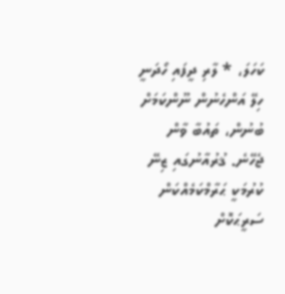ކަހަލަ، * ލާރި ދީފައި ހޯދަނީ ހިލޭ އަންހެނުން ނޫންކަމަށް ބުނުން، ތައުބާ ވާން ޖެހޭނެ. ޤުރުއާނުގައި ޒިނޭ ކުރުމަކީ ޙަރާމްކަމެއްކަން ސަރީޙަކޮށް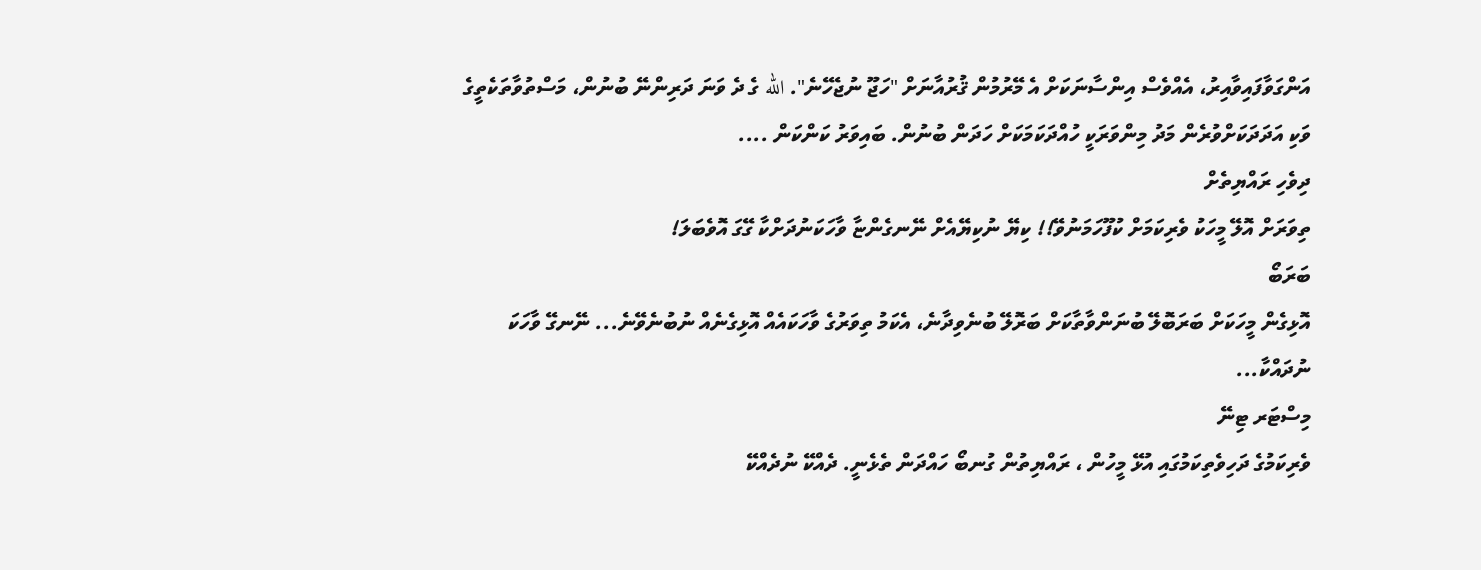އަންގަވާފައިވާއިރު، އެއްވެސް އިންސާނަކަށް އެ މޭރުމުން ޤުރުއާނަށް "ހަޖޫ ނުޖެހޭނެ". الله ގެ ދެ ވަނަ ދަރިންނޭ ބުނުން، މަސްތުވާތަކެތީގެ ވަކި އަދަދަކަށްވުރެން މަދު މިންވަރަކީ ހުއްދަކަމަކަށް ހަދަން ބުނުން. ބައިވަރު ކަންކަން ....
ދިވެހި ރައްޔިތެށް
ތިވަރަށް އޮލޭ މީހަކު ވެރިކަމަށް ކުފޫހަމަނުވޭ!! ކިޔޭ ނުކިޔޭއެށް ނޭނގެންޏާ ވާހަކަނުދަށްކާ ގޭގަ އޮވެބަލަ!
ބަރަބޯ
އޮޅިގެން މީހަކަށް ބަރަބޮލޭ ބުނަންވާތާކަށް ބަރޮލޭ ބުނެވިދާނެ، އެކަމު ތިވަރުގެ ވާހަކައެއް އޮޅިގެނެއް ނުބުނެވޭނެ... ނޭނގޭ ވާހަކަ ނުދައްކާ...
މިސްޓަރ ޓިނޭ
ވެރިކަމުގެ ދަހިވެތިކަމުގައި އުޅޭ މީހުން ، ރައްޔިތުން ގުނބޯ ހައްދަން ތެޅެނީ. ދެއްކޭ ނުދެއްކޭ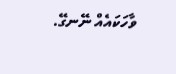ވާހަކައެއް ނޭނގޭ.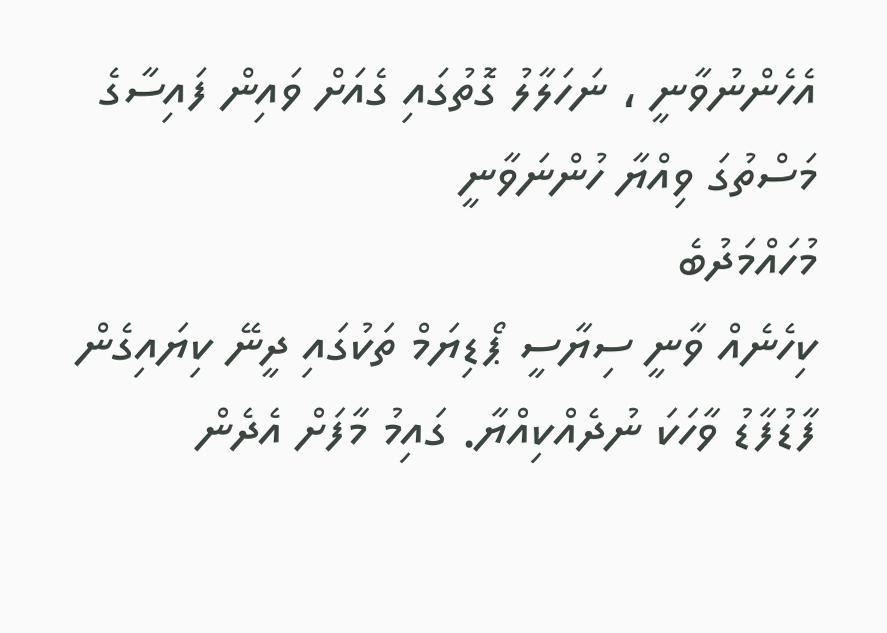އެހެންނުވާނީ ، ނަހަލާލު ގޮތުގައި ގެއަށް ވައިން ފައިސާގެ މަސްތުގަ ވިއްޔާ ހުންނަވާނީ
މުހައްމަދުބެ
ކިހެނެއް ވާނީ ސިޔާސީ ޕޯޑިޔަމް ތަކުގައި ދީނޭ ކިޔައިގެން ފާޑުފާޑު ވާހަކަ ނުދެއްކިއްޔާ. ގައިމު މާފަށް އެދެން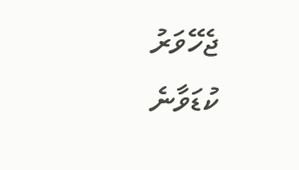ޖެހޭވަރު ކުޑަވާނެ